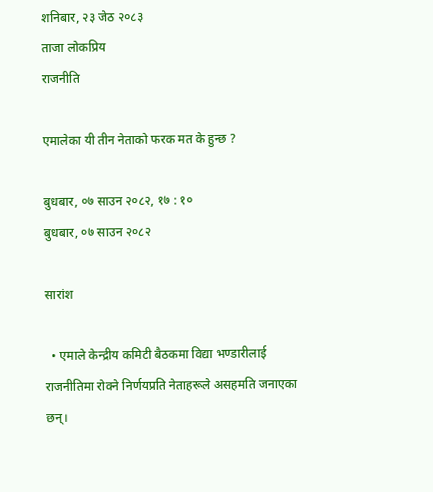शनिबार, २३ जेठ २०८३
ताजा लोकप्रिय
राजनीति

एमालेका यी तीन नेताको फरक मत के हुन्छ ?

बुधबार, ०७ साउन २०८२, १७ : १०
बुधबार, ०७ साउन २०८२

सारांश

  • एमाले केन्द्रीय कमिटी बैठकमा विद्या भण्डारीलाई राजनीतिमा रोक्ने निर्णयप्रति नेताहरूले असहमति जनाएका छन्।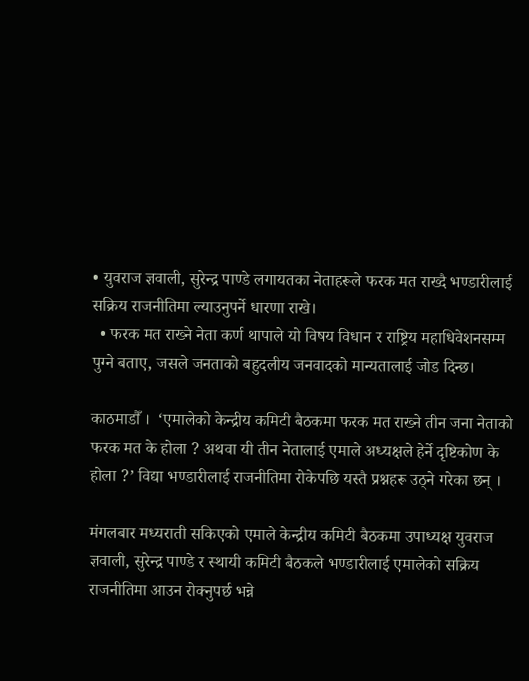• युवराज ज्ञवाली, सुरेन्द्र पाण्डे लगायतका नेताहरूले फरक मत राख्दै भण्डारीलाई सक्रिय राजनीतिमा ल्याउनुपर्ने धारणा राखे।
  • फरक मत राख्ने नेता कर्ण थापाले यो विषय विधान र राष्ट्रिय महाधिवेशनसम्म पुग्ने बताए, जसले जनताको बहुदलीय जनवादको मान्यतालाई जोड दिन्छ।

काठमाडौँ ।  ‘एमालेको केन्द्रीय कमिटी बैठकमा फरक मत राख्ने तीन जना नेताको फरक मत के होला ? अथवा यी तीन नेतालाई एमाले अध्यक्षले हेर्ने दृष्टिकोण के होला ?’ विद्या भण्डारीलाई राजनीतिमा रोकेपछि यस्तै प्रश्नहरू उठ्ने गरेका छन् ।

मंगलबार मध्यराती सकिएको एमाले केन्द्रीय कमिटी बैठकमा उपाध्यक्ष युवराज ज्ञवाली, सुरेन्द्र पाण्डे र स्थायी कमिटी बैठकले भण्डारीलाई एमालेको सक्रिय राजनीतिमा आउन रोक्नुपर्छ भन्ने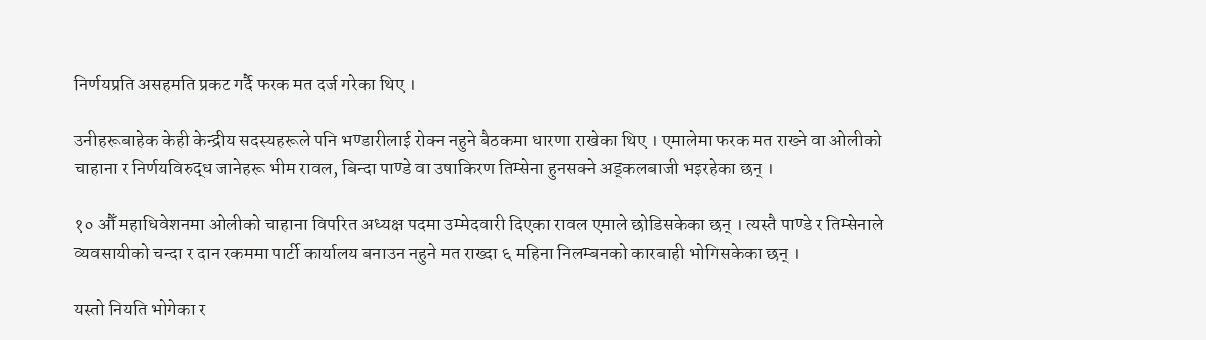निर्णयप्रति असहमति प्रकट गर्दै फरक मत दर्ज गरेका थिए ।

उनीहरूबाहेक केही केन्द्रीय सदस्यहरूले पनि भण्डारीलाई रोक्न नहुने बैठकमा धारणा राखेका थिए । एमालेमा फरक मत राख्ने वा ओलीको चाहाना र निर्णयविरुद्ध जानेहरू भीम रावल, बिन्दा पाण्डे वा उषाकिरण तिम्सेना हुनसक्ने अड्कलबाजी भइरहेका छन् ।

१० औँ महाधिवेशनमा ओलीको चाहाना विपरित अध्यक्ष पदमा उम्मेदवारी दिएका रावल एमाले छोडिसकेका छन् । त्यस्तै पाण्डे र तिम्सेनाले व्यवसायीको चन्दा र दान रकममा पार्टी कार्यालय बनाउन नहुने मत राख्दा ६ महिना निलम्बनको कारबाही भोगिसकेका छन् ।

यस्तो नियति भोगेका र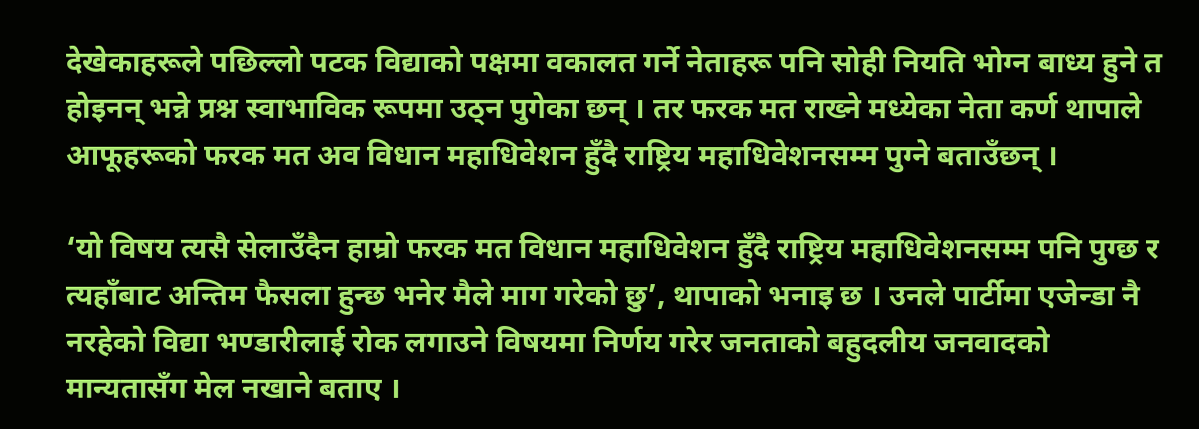देखेकाहरूले पछिल्लो पटक विद्याको पक्षमा वकालत गर्ने नेताहरू पनि सोही नियति भोग्न बाध्य हुने त होइनन् भन्ने प्रश्न स्वाभाविक रूपमा उठ्न पुगेका छन् । तर फरक मत राख्ने मध्येका नेता कर्ण थापाले आफूहरूको फरक मत अव विधान महाधिवेशन हुँदै राष्ट्रिय महाधिवेशनसम्म पुग्ने बताउँछन् ।

‘यो विषय त्यसै सेलाउँदैन हाम्रो फरक मत विधान महाधिवेशन हुँदै राष्ट्रिय महाधिवेशनसम्म पनि पुग्छ र त्यहाँबाट अन्तिम फैसला हुन्छ भनेर मैले माग गरेको छु’, थापाको भनाइ छ । उनले पार्टीमा एजेन्डा नै नरहेको विद्या भण्डारीलाई रोक लगाउने विषयमा निर्णय गरेर जनताको बहुदलीय जनवादको मान्यतासँग मेल नखाने बताए ।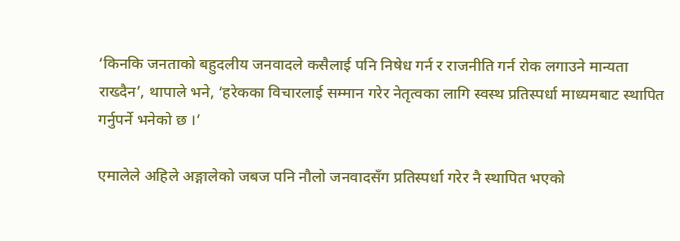‘किनकि जनताको बहुदलीय जनवादले कसैलाई पनि निषेध गर्न र राजनीति गर्न रोक लगाउने मान्यता राख्दैन’, थापाले भने, ‘हरेकका विचारलाई सम्मान गरेर नेतृत्वका लागि स्वस्थ प्रतिस्पर्धा माध्यमबाट स्थापित गर्नुपर्ने भनेको छ ।’

एमालेले अहिले अङ्गालेको जबज पनि नौलो जनवादसँग प्रतिस्पर्धा गरेर नै स्थापित भएको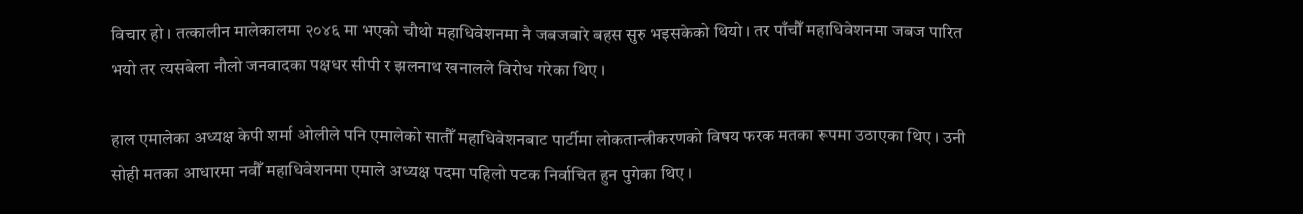विचार हो । तत्कालीन मालेकालमा २०४६ मा भएको चौथो महाधिवेशनमा नै जबजबारे बहस सुरु भइसकेको थियो । तर पाँचौँ महाधिवेशनमा जबज पारित भयो तर त्यसबेला नौलो जनवादका पक्षधर सीपी र झलनाथ खनालले विरोध गरेका थिए ।

हाल एमालेका अध्यक्ष केपी शर्मा ओलीले पनि एमालेको सातौँ महाधिवेशनबाट पार्टीमा लोकतान्त्रीकरणको विषय फरक मतका रूपमा उठाएका थिए । उनी सोही मतका आधारमा नवौँ महाधिवेशनमा एमाले अध्यक्ष पदमा पहिलो पटक निर्वाचित हुन पुगेका थिए ।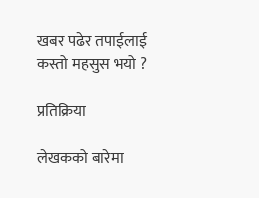खबर पढेर तपाईलाई कस्तो महसुस भयो ?

प्रतिक्रिया

लेखकको बारेमा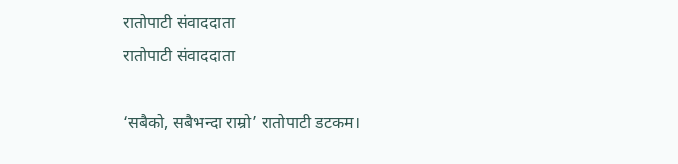रातोपाटी संवाददाता
रातोपाटी संवाददाता

‘सबैको, सबैभन्दा राम्रो’ रातोपाटी डटकम।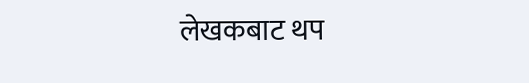लेखकबाट थप